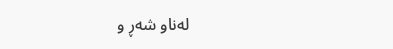لەناو شەڕ و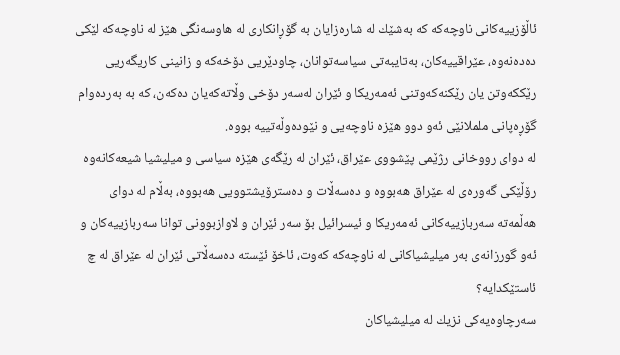ئاڵۆزییەكانی ناوچەكە كە بەشێك لە شارەزایان بە گۆڕانكاری لە هاوسەنگی هێز لە ناوچەكە لێكی دەدەنەوە، عێراقییەكان، بەتایبەتی سیاسەتوانان، چاودێریی دۆخەكە و زانینی كاریگەریی رێككەوتن یان رێكنەكەوتنی ئەمەریكا و ئێران لەسەر دۆخی وڵاتەكەیان دەكەن، كە بە بەردەوام گۆڕەپانی ململانێی ئەو دوو هێزە ناوچەیی و نێودەوڵەتییە بووە.
لە دوای رووخانی رژێمی پێشووی عێراق، ئێران لە رێگەی هێزە سیاسی و میلیشیا شیعەكانەوە رۆڵێكی گەورەی لە عێراق هەبووە و دەسەڵات و دەسترۆیشتوویی هەبووە، بەڵام لە دوای هەڵمەتە سەربازییەكانی ئەمەریكا و ئیسرائیل بۆ سەر ئێران و لاوازبوونی توانا سەربازییەكان و ئەو گورزانەی بەر میلیشیاكانی لە ناوچەكە كەوت، ئاخۆ ئێستە دەسەڵاتی ئێران لە عێراق لە چ ئاستێكدایە؟
سەرچاوەیەكی نزیك لە میلیشیاكان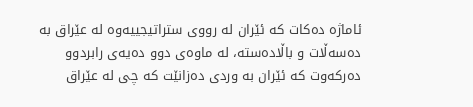ئاماژە دەكات كە ئێران لە رووی ستراتیجییەوە لە عێراق بە دەسەڵات و باڵادەستە، لە ماوەی دوو دەیەی رابردوو دەركەوت كە ئێران بە وردی دەزانێت كە چی لە عێراق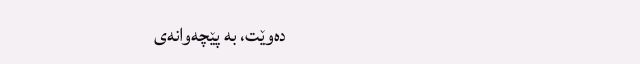دەوێت، بە پێچەوانەی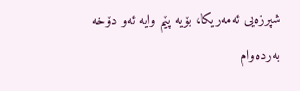شپرزەیی ئەمەریكا، بۆیە پێم وایە ئەو دۆخە بەردەوام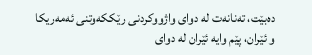دەبێت، تەنانەت لە دوای واژووكردنی رێككەوتنی ئەمەریكا و ئێران، پێم وایە ئێران لە دوای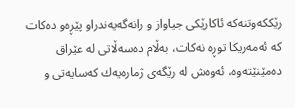رێككەوتنەكە ئاكارێكی جیاواز و رانەگەیەندراو پێڕەو دەكات كە ئەمەریكا توڕە نەكات، بەڵام دەسەڵاتی لە عێراق دەمێنێتەوە، ئەوەش لە رێگەی ژمارەیەك كەسایەتی و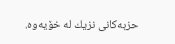حزبەكانی نزیك لە خۆیەوە.